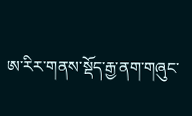ཨ་རིར་གནས་སྡོད་རྒྱ་ནག་གཞུང་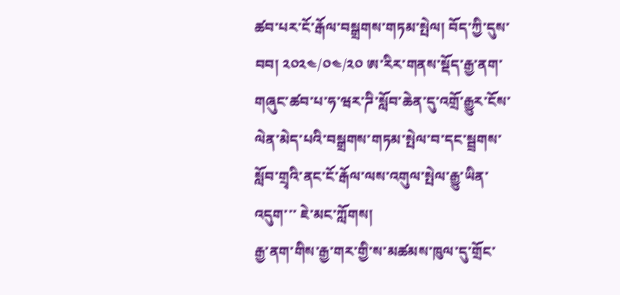ཚབ་པར་ངོ་རྒོལ་བསྒྲགས་གཏམ་སྤེལ། བོད་ཀྱི་དུས་བབ། ༢༠༢༤/༠༤/༢༠ ཨ་རིར་གནས་སྡོད་རྒྱ་ནག་གཞུང་ཚབ་པ་ཧ་ཝར་ཌི་སློབ་ཆེན་དུ་འགྲོ་རྒྱུར་ངོས་ལེན་མེད་པའི་བསྒྲགས་གཏམ་སྤེལ་བ་དང་སྦྲགས་སློབ་གྲྭའི་ནང་ངོ་རྒོལ་ལས་འགུལ་སྤེལ་རྒྱུ་ཡིན་འདུག་་་ ཇེ་མང་ཀློགས།
རྒྱ་ནག་གིས་རྒྱ་གར་གྱི་ས་མཚམས་ཁུལ་དུ་གྲོང་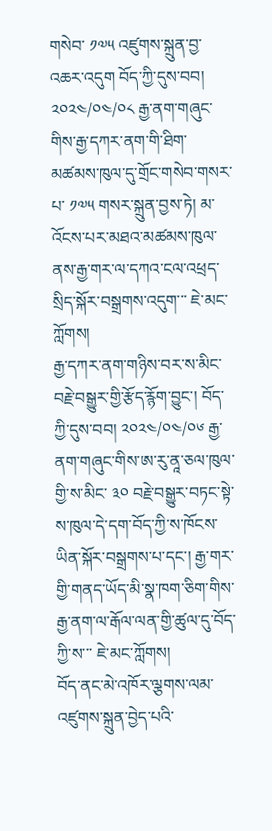གསེབ་ ༡༧༥ འཛུགས་སྐྲུན་བྱ་འཆར་འདུག བོད་ཀྱི་དུས་བབ། ༢༠༢༤/༠༤/༠༨ རྒྱ་ནག་གཞུང་གིས་རྒྱ་དཀར་ནག་གི་ཐིག་མཚམས་ཁུལ་དུ་གྲོང་གསེབ་གསར་པ་ ༡༧༥ གསར་སྐྲུན་བྱས་ཏེ། མ་འོངས་པར་མཐའ་མཚམས་ཁུལ་ནས་རྒྱ་གར་ལ་དཀའ་ངལ་འཕྲད་སྲིད་སྐོར་བསྒྲགས་འདུག་་་ ཇེ་མང་ཀློགས།
རྒྱ་དཀར་ནག་གཉིས་བར་ས་མིང་བརྗེ་བསྒྱུར་གྱི་རྩོད་རྙོག་བྱུང་། བོད་ཀྱི་དུས་བབ། ༢༠༢༤/༠༤/༠༦ རྒྱ་ནག་གཞུང་གིས་ཨ་རུ་ནཱ་ཅལ་ཁུལ་གྱི་ས་མིང་ ༣༠ བརྗེ་བསྒྱུར་བཏང་སྟེ་ས་ཁུལ་དེ་དག་བོད་ཀྱི་ས་ཁོངས་ཡིན་སྐོར་བསྒྲགས་པ་དང་། རྒྱ་གར་གྱི་གནད་ཡོད་མི་སྣ་ཁག་ཅིག་གིས་རྒྱ་ནག་ལ་རྒོལ་ལན་གྱི་ཚུལ་དུ་བོད་ཀྱི་ས་་་ ཇེ་མང་ཀློགས།
བོད་ནང་མེ་འཁོར་ལྕགས་ལམ་འཛུགས་སྐྲུན་བྱེད་པའི་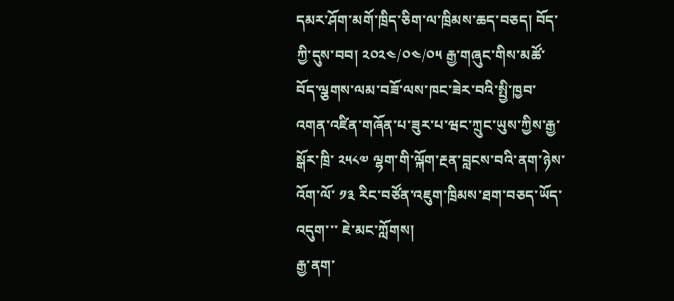དམར་ཤོག་མགོ་ཁྲིད་ཅིག་ལ་ཁྲིམས་ཆད་བཅད། བོད་ཀྱི་དུས་བབ། ༢༠༢༤/༠༤/༠༥ རྒྱ་གཞུང་གིས་མཚོ་བོད་ལྕགས་ལམ་བཟོ་ལས་ཁང་ཟེར་བའི་སྤྱི་ཁྱབ་འགན་འཛིན་གཞོན་པ་ཟུར་པ་ཝང་ཀྲུང་ཡུས་ཀྱིས་རྒྱ་སྒོར་ཁྲི་ ༢༥༨༧ ལྷག་གི་ལྐོག་རྔན་བླངས་བའི་ནག་ཉེས་འོག་ལོ་ ༡༣ རིང་བཙོན་འཇུག་ཁྲིམས་ཐག་བཅད་ཡོད་འདུག་་་ ཇེ་མང་ཀློགས།
རྒྱ་ནག་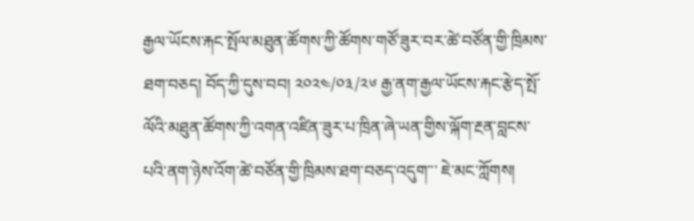རྒྱལ་ཡོངས་རྐང་སྤོལ་མཐུན་ཚོགས་ཀྱི་ཚོགས་གཙོ་ཟུར་བར་ཚེ་བཙོན་གྱི་ཁྲིམས་ཐག་བཅད། བོད་ཀྱི་དུས་བབ། ༢༠༢༤/༠༣/༢༦ རྒྱ་ནག་རྒྱལ་ཡོངས་རྐང་རྩེད་སྤོ་ལོའི་མཐུན་ཚོགས་ཀྱི་འགན་འཛིན་ཟུར་པ་ཁྲིན་ཞེ་ཡན་གྱིས་ལྐོག་རྔན་བླངས་པའི་ནག་ཉེས་འོག་ཚེ་བཙོན་གྱི་ཁྲིམས་ཐག་བཅད་འདུག་་་ ཇེ་མང་ཀློགས།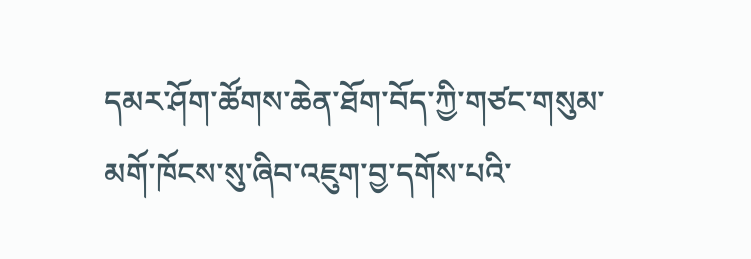དམར་ཤོག་ཚོགས་ཆེན་ཐོག་བོད་ཀྱི་གཙང་གསུམ་མགོ་ཁོངས་སུ་ཞིབ་འཇུག་བྱ་དགོས་པའི་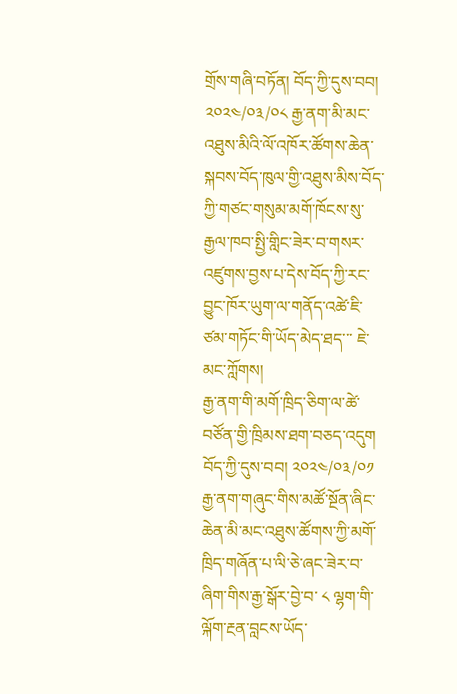གྲོས་གཞི་བཏོན། བོད་ཀྱི་དུས་བབ། ༢༠༢༤/༠༣/༠༨ རྒྱ་ནག་མི་མང་འཐུས་མིའི་ལོ་འཁོར་ཚོགས་ཆེན་སྐབས་བོད་ཁུལ་གྱི་འཐུས་མིས་བོད་ཀྱི་གཙང་གསུམ་མགོ་ཁོངས་སུ་རྒྱལ་ཁབ་སྤྱི་གླིང་ཟེར་བ་གསར་འཛུགས་བྱས་པ་དེས་བོད་ཀྱི་རང་བྱུང་ཁོར་ཡུག་ལ་གནོད་འཚེ་ཇི་ཙམ་གཏོང་གི་ཡོད་མེད་ཐད་་་ ཇེ་མང་ཀློགས།
རྒྱ་ནག་གི་མགོ་ཁྲིད་ཅིག་ལ་ཚེ་བཙོན་གྱི་ཁྲིམས་ཐག་བཅད་འདུག བོད་ཀྱི་དུས་བབ། ༢༠༢༤/༠༣/༠༡ རྒྱ་ནག་གཞུང་གིས་མཚོ་སྔོན་ཞིང་ཆེན་མི་མང་འཐུས་ཚོགས་ཀྱི་མགོ་ཁྲིད་གཞོན་པ་ལི་ཅེ་ཞང་ཟེར་བ་ཞིག་གིས་རྒྱ་སྒོར་བྱེ་བ་ ༨ ལྷག་གི་ལྐོག་རྔན་བླངས་ཡོད་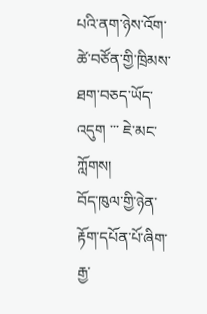པའི་ནག་ཉེས་འོག་ཚེ་བཙོན་གྱི་ཁྲིམས་ཐག་བཅད་ཡོད་འདུག ་་་ ཇེ་མང་ཀློགས།
བོད་ཁུལ་གྱི་ཉེན་རྟོག་དཔོན་པོ་ཞིག་རྒྱ་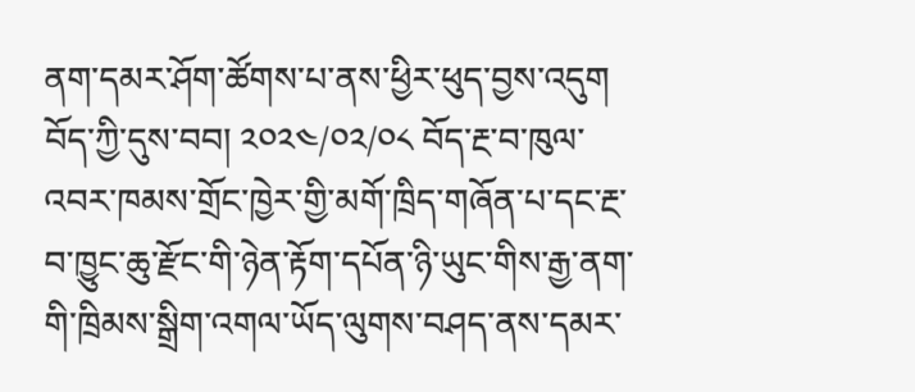ནག་དམར་ཤོག་ཚོགས་པ་ནས་ཕྱིར་ཕུད་བྱས་འདུག བོད་ཀྱི་དུས་བབ། ༢༠༢༤/༠༢/༠༨ བོད་རྔ་བ་ཁུལ་འབར་ཁམས་གྲོང་ཁྱེར་གྱི་མགོ་ཁྲིད་གཞོན་པ་དང་རྔ་བ་ཁྱུང་ཆུ་རྫོང་གི་ཉེན་རྟོག་དཔོན་ཉི་ཡུང་གིས་རྒྱ་ནག་གི་ཁྲིམས་སྒྲིག་འགལ་ཡོད་ལུགས་བཤད་ནས་དམར་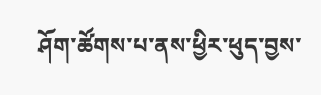ཤོག་ཚོགས་པ་ནས་ཕྱིར་ཕུད་བྱས་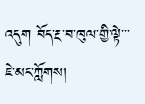འདུག བོད་རྔ་བ་ཁུལ་གྱི་ལྟེ་་་ ཇེ་མང་ཀློགས།